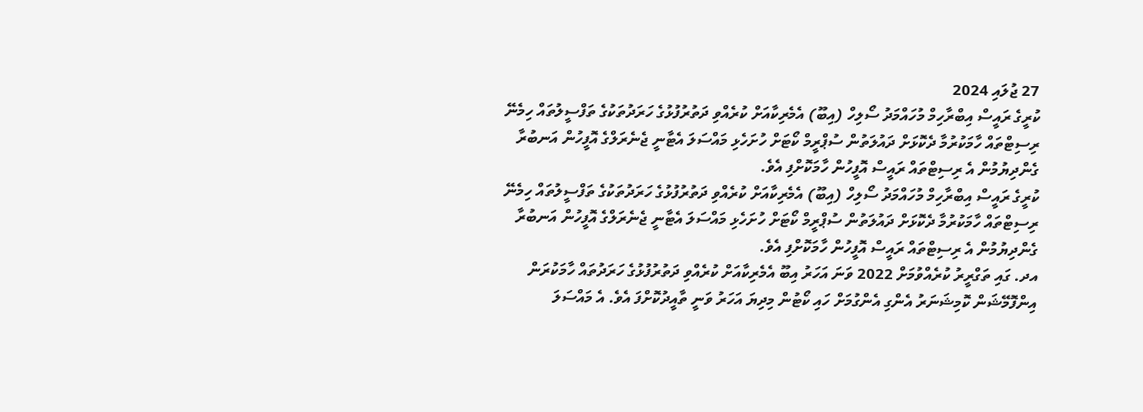27 ޖުލައި 2024
ކުރީގެ ރައީސް އިބްރާހިމް މުހައްމަދު ސޯލިހް (އިބޫ) އެމެރިކާއަށް ކުރެއްވި ދަތުރުފުޅުގެ ހަރަދުތަކުގެ ތަފްސީލުތައް ހިމެނޭ ރިސިޓްތައް ހާމަކުރުމާ ދެކޮޅަށް ދައުލަތުން ސުޕްރީމް ކޯޓަށް ހުށަހެޅި މައްސަލަ އެޓާނީ ޖެނެރަލްގެ އޮފީހުން އަނބުރާ ގެންދިޔުމުން އެ ރިސިޓްތައް ރައީސް އޮފީހުން ހާމަކޮށްފި އެވެ.
ކުރީގެ ރައީސް އިބްރާހިމް މުހައްމަދު ސޯލިހް (އިބޫ) އެމެރިކާއަށް ކުރެއްވި ދަތުރުފުޅުގެ ހަރަދުތަކުގެ ތަފްސީލުތައް ހިމެނޭ ރިސިޓްތައް ހާމަކުރުމާ ދެކޮޅަށް ދައުލަތުން ސުޕްރީމް ކޯޓަށް ހުށަހެޅި މައްސަލަ އެޓާނީ ޖެނެރަލްގެ އޮފީހުން އަނބުރާ ގެންދިޔުމުން އެ ރިސިޓްތައް ރައީސް އޮފީހުން ހާމަކޮށްފި އެވެ.
އދ. ގައި ތަގްރީރު ކުރެއްވުމަށް 2022 ވަނަ އަހަރު އިބޫ އެމެރިކާއަށް ކުރެއްވި ދަތުރުފުޅުގެ ހަރަދުތައް ހާމަކުރަން އިންފޮމޭޝަން ކޮމިޝަނަރު އެންގި އެންގުމަށް ހައި ކޯޓުން މިދިޔަ އަހަރު ވަނީ ތާއީދުކޮށްފަ އެވެ. އެ މައްސަލަ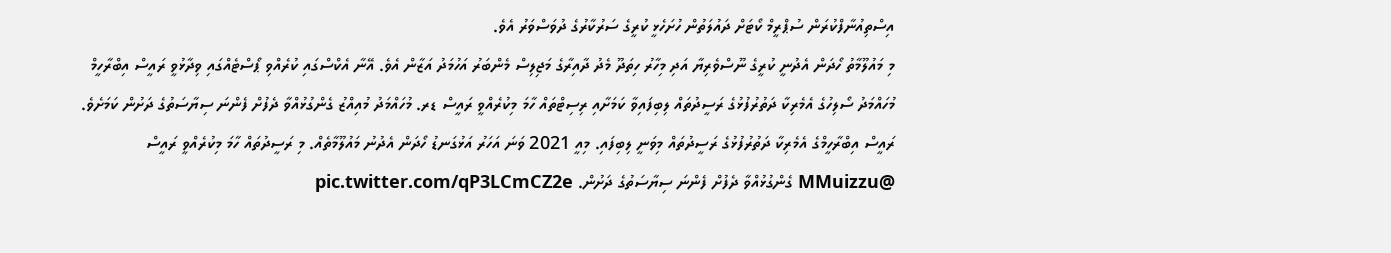އިސްތިއުނާފްކުރަން ސުޕްރީމް ކޯޓަށް ދައުލަތުން ހުށަހެޅީ ކުރީގެ ސަރުކާރުގެ ދުވަސްވަރު އެވެ.
މި މައުލޫމާތު ހޯދަން އެދުނީ ކުރީގެ ނޫސްވެރިޔާ އަދި މިހާރު ހިތަދޫ މެދު ދާއިރާގެ މަޖިލިސް މެންބަރު އަހުމަދު އަޒާން އެވެ. އޭނާ އެކްސްގައި ކުރެއްވި ޕޯސްޓެއްގައި ވިދާޅުވީ ރައީސް އިބްރާހީމް މުހައްމަދު ސޯލިހުގެ އެމެރިކާ ދަތުރުފުޅުގެ ރަސީދުތައް ލިބިފައިވާ ކަމަށާއި ރިސިޓްތައް ހާމަ މިކުރެއްވީ ރައީސް ޑރ. މުހައްމަދު މުއިއްޒު ގެންގުޅުއްވާ ދެފުށް ފެންނަ ސިޔާސަތުގެ ދަށުން ކަމަށެވެ.
ރައީސް އިބްރާހީމްގެ އެމެރިކާ ދަތުރުފުޅުގެ ރަސީދުތައް މިވަނީ ލިބިފައި. މިއީ 2021 ވަނަ އަހަރު އަޅުގަނޑު ހޯދަން އެދުނު މައުލޫމާތެއް. މި ރަސީދުތައް ހާމަ މިކުރެއްވީ ރައީސް @MMuizzu ގެންގުޅުއްވާ ދެފުށް ފެންނަ ސިޔާސަތުގެ ދަށުން. pic.twitter.com/qP3LCmCZ2e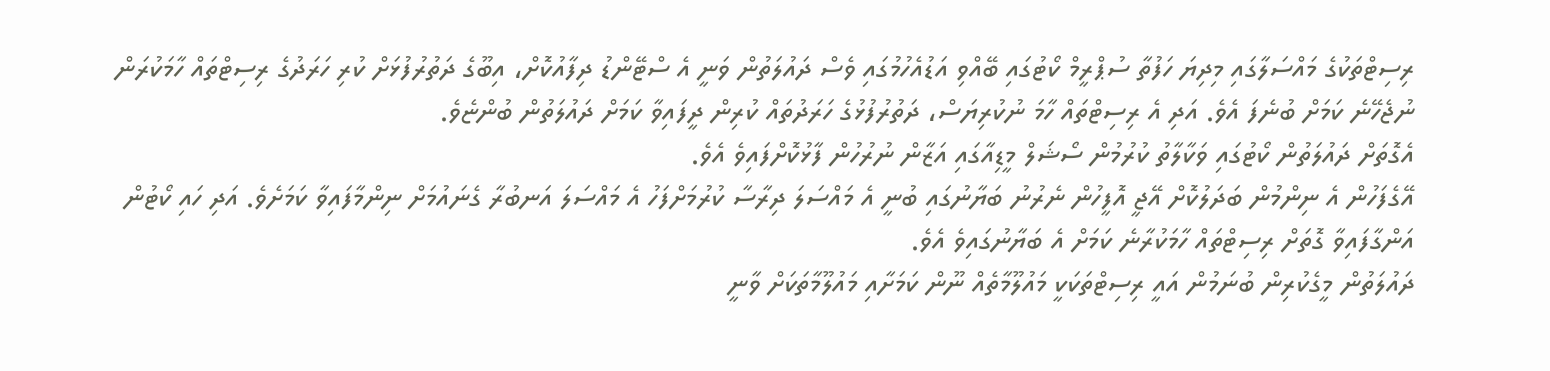ރިސިޓްތަކުގެ މައްސަލާގައި މިދިޔަ ހަފުތާ ސުޕްރީމް ކޯޓުގައި ބޭއްވި އަޑުއެހުމުގައި ވެސް ދައުލަތުން ވަނީ އެ ސްޓޭންޑު ދިފާއުކޮށް، އިބޫގެ ދަތުރުފުޅަށް ކުރި ހަރަދުގެ ރިސިޓްތައް ހާމަކުރަން ނުޖެހޭނެ ކަމަށް ބުނެފަ އެވެ. އަދި އެ ރިސިޓްތައް ހާމަ ނުކުރިޔަސް، ދަތުރުފުޅުގެ ހަރަދުތައް ކުރިން ދީފައިވާ ކަމަށް ދައުލަތުން ބުންޏެވެ.
އެގޮތަށް ދައުލަތުން ކޯޓުގައި ވަކާލާތު ކުރުމުން ސޯޝަލް މީޑިއާގައި އަޒާން ނުރުހުން ފާޅުކޮށްފައިވެ އެވެ.
އޭގެފަހުން އެ ނިންމުން ބަދަލުކޮށް އޭޖީ އޮފީހުން ނެރުނު ބަޔާނުގައި ބުނީ އެ މައްސަލަ ދިރާސާ ކުރުމަށްފަހު އެ މައްސަލަ އަނބުރާ ގެނައުމަށް ނިންމާފައިވާ ކަމަށެވެ. އަދި ހައި ކޯޓުން އަންގާފައިވާ ގޮތަށް ރިސިޓްތައް ހާމަކުރާނެ ކަމަށް އެ ބަޔާނުގައިވެ އެވެ.
ދައުލަތުން މީގެކުރިން ބުނަމުން އައީ ރިސިޓްތަކަކީ މައުލޫމާތެއް ނޫން ކަމަށާއި މައުލޫމާތަކަށް ވާނީ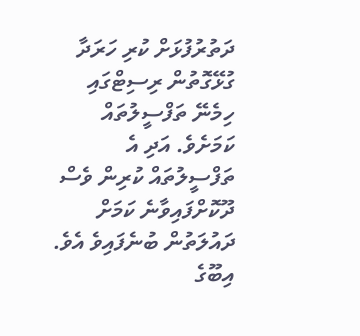ދަތުރުފުޅަށް ކުރި ހަރަދާ ގުޅޭގޮތުން ރިސިޓްގައި ހިމެނޭ ތަފްސީލުތައް ކަމަށެވެ. އަދި އެ ތަފްސީލުތައް ކުރިން ވެސް ދޫކޮށްފައިވާނެ ކަމަށް ދައުލަތުން ބުނެފައިވެ އެވެ.
އިބޫގެ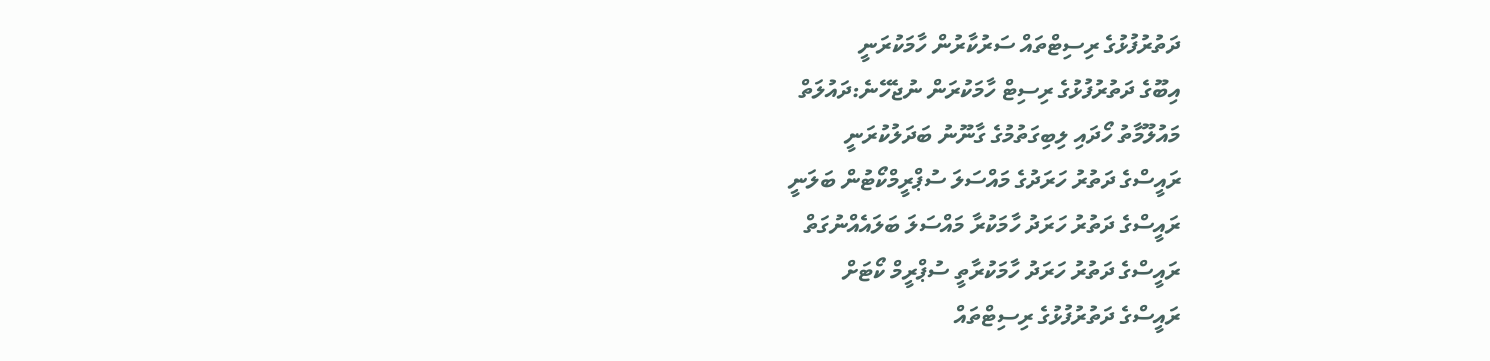ދަތުރުފުޅުގެ ރިސިޓްތައް ސަރުކާރުން ހާމަކުރަނީ
އިބޫގެ ދަތުރުފުޅުގެ ރިސިޓް ހާމަކުރަން ނުޖެހޭނެ:ދައުލަތް
މައުލޫމާތު ހޯދައި ލިބިގަތުމުގެ ގާނޫނު ބަދަލުކުރަނީ
ރައީސްގެ ދަތުރު ހަރަދުގެ މައްސަލަ ސުޕްރީމްކޯޓުން ބަލަނީ
ރައީސްގެ ދަތުރު ހަރަދު ހާމަކުރާ މައްސަލަ ބަލައެއްނުގަތް
ރައީސްގެ ދަތުރު ހަރަދު ހާމަކުރާތީ ސުޕްރީމް ކޯޓަށް
ރައީސްގެ ދަތުރުފުޅުގެ ރިސިޓްތައް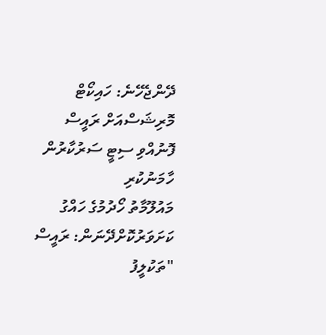ދޭންޖެހޭނެ: ހައިކޯޓް
މޮރިޝަސްއަށް ރައީސް ފޮނުއްވި ސިޓީ ސަރުކާރުން ހާމަނުކުރި
މައުލޫމާތު ހޯދުމުގެ ހައްގު ކަށަވަރުކޮށްދޭނަން: ރައީސް
"ތަކުލީފު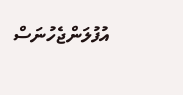އުފުލަންޖެހުނަސް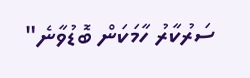ސަރުކާރު ހާމަކަން ބޮޑުވާނެ"